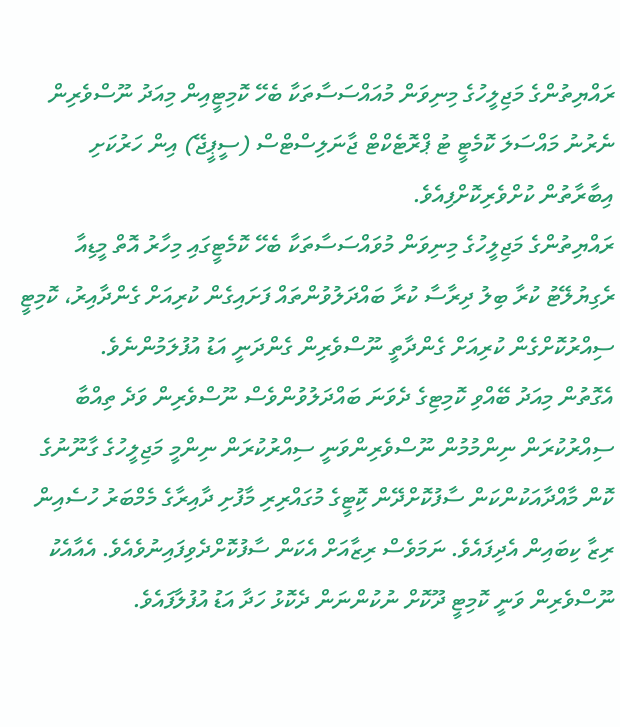ރައްޔިތުންގެ މަޖިލީހުގެ މިނިވަން މުއައްސަސާތަކާ ބެހޭ ކޮމިޓީއިން މިއަދު ނޫސްވެރިން ނެރުނު މައްސަލަ ކޮމެޓީ ޓު ޕްރޮޓެކްޓް ޖާނަލިސްޓްސް (ސީޕީޖޭ) އިން ހަރުކަށި އިބާރާތުން ކުށްވެރިކޮށްފިއެވެ.
ރައްޔިތުންގެ މަޖިލީހުގެ މިނިވަން މުވައްސަސާތަކާ ބެހޭ ކޮމެޓީގައި މިހާރު އޮތް މީޑިއާ ރެގިޔުލޭޓު ކުރާ ބިލު ދިރާސާ ކުރާ ބައްދަލުވުންތައް ފަށައިގެން ކުރިއަށް ގެންދާއިރު، ކޮމިޓީ ސިއްރުކޮށްގެން ކުރިއަށް ގެންދާތީ ނޫސްވެރިން ގެންދަނީ އަޑު އުފުލަމުންނެވެ.
އެގޮތުން މިއަދު ބޭއްވި ކޮމިޓިގެ ދެވަނަ ބައްދަލުވުންވެސް ނޫސްވެރިން ވަދެ ތިއްބާ ސިއްރުކުރަން ނިންމުމުން ނޫސްވެރިންވަނީ ސިއްރުކުރަން ނިންމީ މަޖިލީހުގެ ގާނޫނުގެ ކޮން މާއްދާއަކުންކަން ސާފުކޮށްދޭން ކޮިޓީގެ މުގައްރިރި މާފުށި ދާއިރާގެ މެމްބަރު ހުސެއިން ރިޒާ ކިބައިން އެދިފައެވެ. ނަމަވެސް ރިޒާއަށް އެކަން ސާފުކޮށްދެވިފައިނުވެއެވެ. އެއާއެކު ނޫސްވެރިން ވަނީ ކޮމިޓީ ދޫކޮށް ނުކުންނަން ދެކޮޅު ހަދާ އަޑު އުފުލާފައެވެ.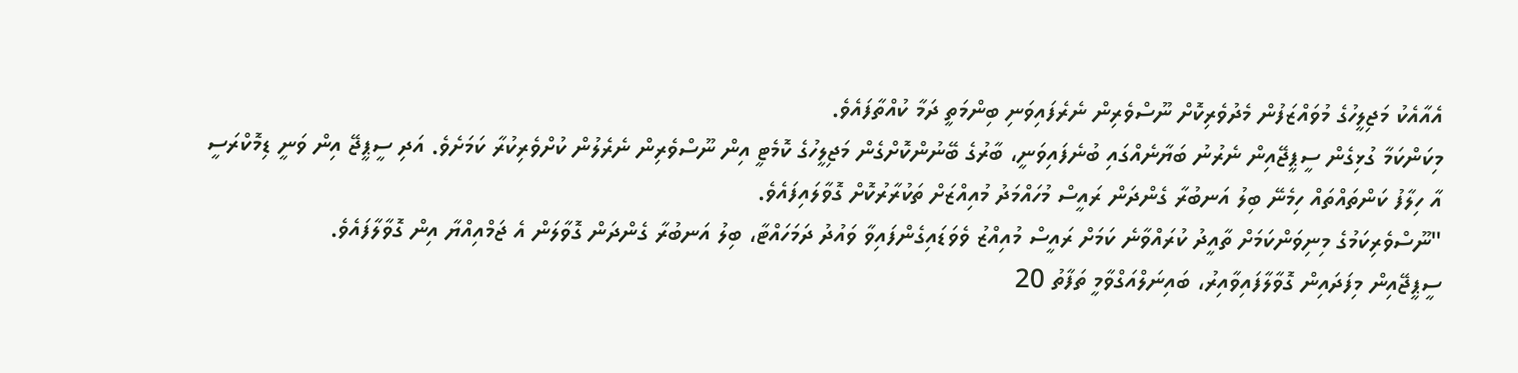އެއާއެކު މަޖިލީހުގެ މުވައްޒަފުން މެދުވެރިކޮށް ނޫސްވެރިން ނެރެފައިވަނި ބިންމަތީ ދަމާ ކުއްތާފައެވެ.
މިކަންކަމާ ގުޅިގެން ސީޕީޖޭއިން ނެރުނު ބަޔާނެއްގައި ބުނެފައިވަނީ، ބާރުގެ ބޭނުންކޮށްގެން މަޖިލީހުގެ ކޮމެޓީ އިން ނޫސްވެރިން ނެރެލުން ކުށްވެރިކުރާ ކަމަށެވެ. އަދި ސީޕީޖޭ އިން ވަނީ ޑިމޮކްރަސީ އާ ހިލާފު ކަންތައްތައް ހިމެނޭ ބިލު އަނބުރާ ގެންދަން ރައީސް މުހައްމަދު މުއިއްޒަށް ތަކުރާރުކޮށް ގޮވާލައިފައެވެ.
"ނޫސްވެރިކަމުގެ މިނިވަންކަމަށް ތާއީދު ކުރައްވާނެ ކަމަށް ރައީސް މުއިއްޒު ވެވަޑައިގެންފައިވާ ވައުދު ދަމަހައްޓާ، ބިލު އަނބުރާ ގެންދަން ގޮވާލަން އެ ޖަމްއިއްޔާ އިން ގޮވާލާފައެވެ.
ސީޕީޖޭއިން މިފަދައިން ގޮވާލާފައިވާއިރު، ބައިނަލްއަގްވާމީ ތަފާތު 20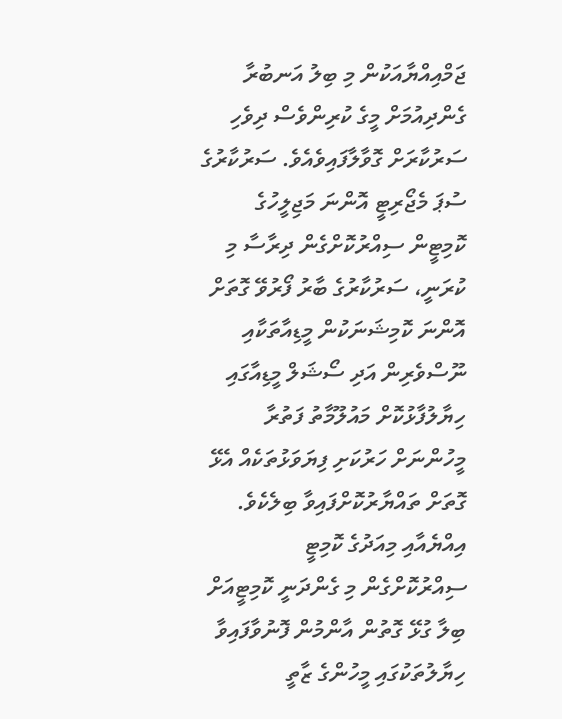ޖަމްއިއްޔާއަކުން މި ބިލު އަނބުރާ ގެންދިއުމަށް މީގެ ކުރިންވެސް ދިވެހި ސަރުކާރަށް ގޮވާލާފައިވެއެވެ. ސަރުކާރުގެ ސުޕަ މެޖޯރިޓީ އޮންނަ މަޖިލީހުގެ ކޮމިޓީން ސިއްރުކޮށްގެން ދިރާސާ މި ކުރަނީ، ސަރުކާރުގެ ބާރު ފޯރުވޭ ގޮތަށް އޮންނަ ކޮމިޝަނަކުން މީޑިއާތަކާއި ނޫސްވެރިން އަދި ސޯޝަލް މީޑިއާގައި ހިޔާލުފާޅުކޮށް މައުލޫމާތު ފަތުރާ މީހުންނަށް ހަރުކަށި ފިޔަވަޅުތަކެއް އެޅޭ ގޮތަށް ތައްޔާރުކޮށްފައިވާ ބިލެކެވެ.
އިއްޔެއާއި މިއަދުގެ ކޮމިޓީ ސިއްރުކޮށްގެން މި ގެންދަނީ ކޮމިޓީއަށް ބިލާ ގުޅޭ ގޮތުން އާންމުން ފޮނުވާފައިވާ ހިޔާލުތަކުގައި މީހުންގެ ޒާތީ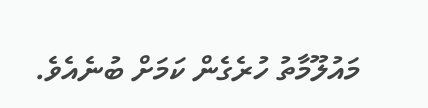މައުލޫމާތު ހުރެގެން ކަމަށް ބުނެއެވެ.